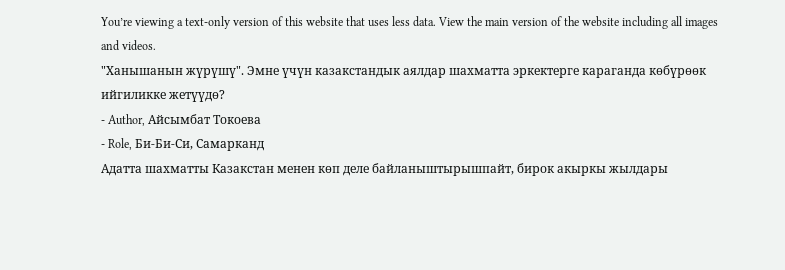You’re viewing a text-only version of this website that uses less data. View the main version of the website including all images and videos.
"Ханышанын жүрүшү". Эмне үчүн казакстандык аялдар шахматта эркектерге караганда көбүрөөк ийгиликке жетүүдө?
- Author, Айсымбат Токоева
- Role, Би-Би-Си, Самарканд
Адатта шахматты Казакстан менен көп деле байланыштырышпайт, бирок акыркы жылдары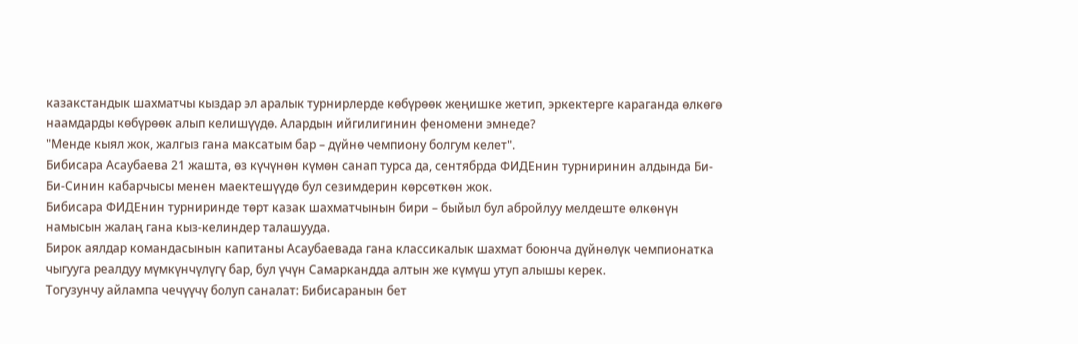казакстандык шахматчы кыздар эл аралык турнирлерде көбүрөөк жеңишке жетип, эркектерге караганда өлкөгө наамдарды көбүрөөк алып келишүүдө. Алардын ийгилигинин феномени эмнеде?
"Менде кыял жок, жалгыз гана максатым бар – дүйнө чемпиону болгум келет".
Бибисара Асаубаева 21 жашта, өз күчүнөн күмөн санап турса да, сентябрда ФИДЕнин турниринин алдында Би-Би-Синин кабарчысы менен маектешүүдө бул сезимдерин көрсөткөн жок.
Бибисара ФИДЕнин турниринде төрт казак шахматчынын бири – быйыл бул абройлуу мелдеште өлкөнүн намысын жалаң гана кыз-келиндер талашууда.
Бирок аялдар командасынын капитаны Асаубаевада гана классикалык шахмат боюнча дүйнөлүк чемпионатка чыгууга реалдуу мүмкүнчүлүгү бар, бул үчүн Самаркандда алтын же күмүш утуп алышы керек.
Тогузунчу айлампа чечүүчү болуп саналат: Бибисаранын бет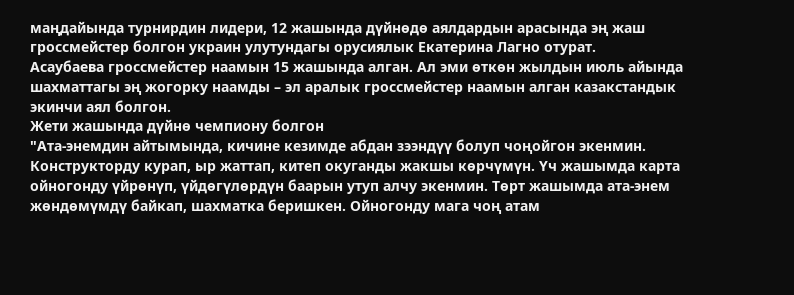маңдайында турнирдин лидери, 12 жашында дүйнөдө аялдардын арасында эң жаш гроссмейстер болгон украин улутундагы орусиялык Екатерина Лагно отурат.
Асаубаева гроссмейстер наамын 15 жашында алган. Ал эми өткөн жылдын июль айында шахматтагы эң жогорку наамды – эл аралык гроссмейстер наамын алган казакстандык экинчи аял болгон.
Жети жашында дүйнө чемпиону болгон
"Ата-энемдин айтымында, кичине кезимде абдан зээндүү болуп чоңойгон экенмин. Конструкторду курап, ыр жаттап, китеп окуганды жакшы көрчүмүн. Үч жашымда карта ойногонду үйрөнүп, үйдөгүлөрдүн баарын утуп алчу экенмин. Төрт жашымда ата-энем жөндөмүмдү байкап, шахматка беришкен. Ойногонду мага чоң атам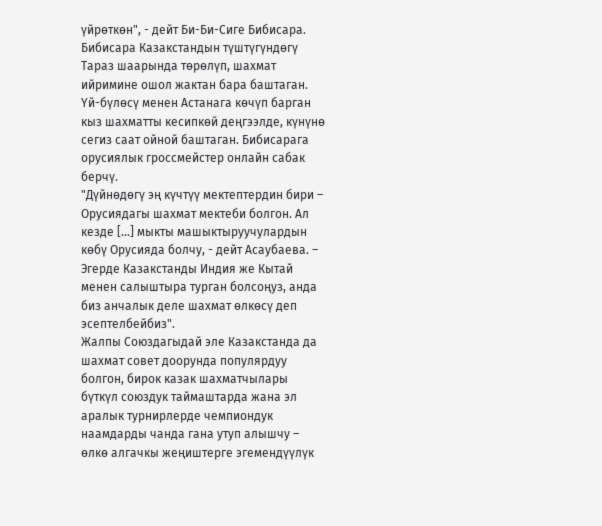үйрөткөн", - дейт Би-Би-Сиге Бибисара.
Бибисара Казакстандын түштүгүндөгү Тараз шаарында төрөлүп, шахмат ийримине ошол жактан бара баштаган. Үй-бүлөсү менен Астанага көчүп барган кыз шахматты кесипкөй деңгээлде, күнүнө сегиз саат ойной баштаган. Бибисарага орусиялык гроссмейстер онлайн сабак берчү.
"Дүйнөдөгү эң күчтүү мектептердин бири – Орусиядагы шахмат мектеби болгон. Ал кезде [...] мыкты машыктыруучулардын көбү Орусияда болчу, - дейт Асаубаева. – Эгерде Казакстанды Индия же Кытай менен салыштыра турган болсоңуз, анда биз анчалык деле шахмат өлкөсү деп эсептелбейбиз".
Жалпы Союздагыдай эле Казакстанда да шахмат совет доорунда популярдуу болгон, бирок казак шахматчылары бүткүл союздук таймаштарда жана эл аралык турнирлерде чемпиондук наамдарды чанда гана утуп алышчу – өлкө алгачкы жеңиштерге эгемендүүлүк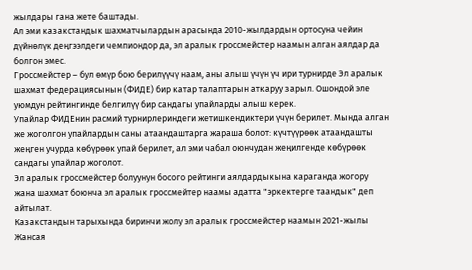жылдары гана жете баштады.
Ал эми казакстандык шахматчылардын арасында 2010-жылдардын ортосуна чейин дүйнөлүк деңгээлдеги чемпиондор да, эл аралык гроссмейстер наамын алган аялдар да болгон эмес.
Гроссмейстер – бул өмүр бою берилүүчү наам, аны алыш үчүн үч ири турнирде Эл аралык шахмат федерациясынын (ФИДЕ) бир катар талаптарын аткаруу зарыл. Ошондой эле уюмдун рейтингинде белгилүү бир сандагы упайларды алыш керек.
Упайлар ФИДЕнин расмий турнирлериндеги жетишкендиктери үчүн берилет. Мында алган же жоголгон упайлардын саны атаандаштарга жараша болот: күчтүүрөөк атаандашты жеңген учурда көбүрөөк упай берилет, ал эми чабал оюнчудан жеңилгенде көбүрөөк сандагы упайлар жоголот.
Эл аралык гроссмейстер болуунун босого рейтинги аялдардыкына караганда жогору жана шахмат боюнча эл аралык гроссмейтер наамы адатта "эркектерге таандык" деп айтылат.
Казакстандын тарыхында биринчи жолу эл аралык гроссмейстер наамын 2021-жылы Жансая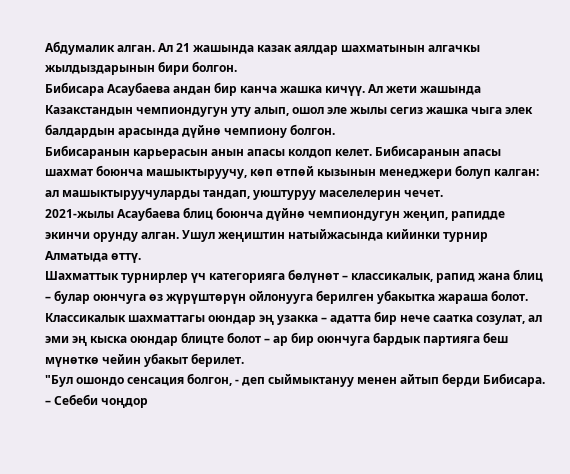Абдумалик алган. Ал 21 жашында казак аялдар шахматынын алгачкы жылдыздарынын бири болгон.
Бибисара Асаубаева андан бир канча жашка кичүү. Ал жети жашында Казакстандын чемпиондугун уту алып, ошол эле жылы сегиз жашка чыга элек балдардын арасында дүйнө чемпиону болгон.
Бибисаранын карьерасын анын апасы колдоп келет. Бибисаранын апасы шахмат боюнча машыктыруучу, көп өтпөй кызынын менеджери болуп калган: ал машыктыруучуларды тандап, уюштуруу маселелерин чечет.
2021-жылы Асаубаева блиц боюнча дүйнө чемпиондугун жеңип, рапидде экинчи орунду алган. Ушул жеңиштин натыйжасында кийинки турнир Алматыда өттү.
Шахматтык турнирлер үч категорияга бөлүнөт – классикалык, рапид жана блиц – булар оюнчуга өз жүрүштөрүн ойлонууга берилген убакытка жараша болот. Классикалык шахматтагы оюндар эң узакка – адатта бир нече саатка созулат, ал эми эң кыска оюндар блицте болот – ар бир оюнчуга бардык партияга беш мүнөткө чейин убакыт берилет.
"Бул ошондо сенсация болгон, - деп сыймыктануу менен айтып берди Бибисара. – Себеби чоңдор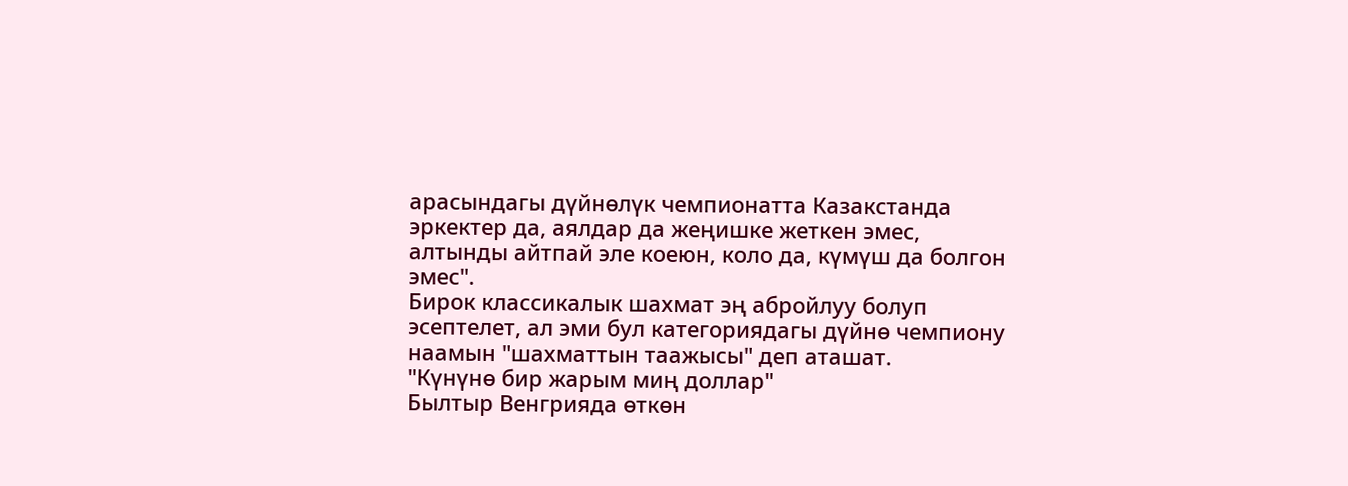арасындагы дүйнөлүк чемпионатта Казакстанда эркектер да, аялдар да жеңишке жеткен эмес, алтынды айтпай эле коеюн, коло да, күмүш да болгон эмес".
Бирок классикалык шахмат эң абройлуу болуп эсептелет, ал эми бул категориядагы дүйнө чемпиону наамын "шахматтын таажысы" деп аташат.
"Күнүнө бир жарым миң доллар"
Былтыр Венгрияда өткөн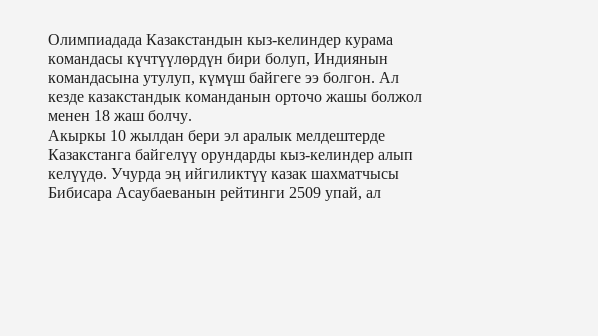Олимпиадада Казакстандын кыз-келиндер курама командасы күчтүүлөрдүн бири болуп, Индиянын командасына утулуп, күмүш байгеге ээ болгон. Ал кезде казакстандык команданын орточо жашы болжол менен 18 жаш болчу.
Акыркы 10 жылдан бери эл аралык мелдештерде Казакстанга байгелүү орундарды кыз-келиндер алып келүүдө. Учурда эң ийгиликтүү казак шахматчысы Бибисара Асаубаеванын рейтинги 2509 упай, ал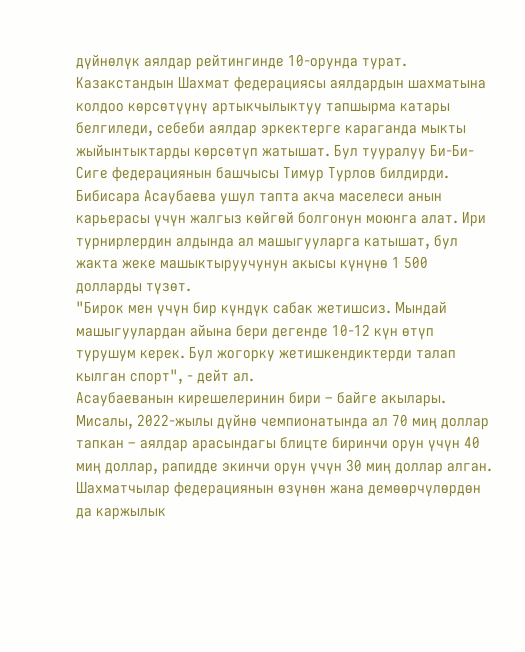дүйнөлүк аялдар рейтингинде 10-орунда турат.
Казакстандын Шахмат федерациясы аялдардын шахматына колдоо көрсөтүүнү артыкчылыктуу тапшырма катары белгиледи, себеби аялдар эркектерге караганда мыкты жыйынтыктарды көрсөтүп жатышат. Бул тууралуу Би-Би-Сиге федерациянын башчысы Тимур Турлов билдирди.
Бибисара Асаубаева ушул тапта акча маселеси анын карьерасы үчүн жалгыз көйгөй болгонун моюнга алат. Ири турнирлердин алдында ал машыгууларга катышат, бул жакта жеке машыктыруучунун акысы күнүнө 1 500 долларды түзөт.
"Бирок мен үчүн бир күндүк сабак жетишсиз. Мындай машыгуулардан айына бери дегенде 10-12 күн өтүп турушум керек. Бул жогорку жетишкендиктерди талап кылган спорт", - дейт ал.
Асаубаеванын кирешелеринин бири – байге акылары. Мисалы, 2022-жылы дүйнө чемпионатында ал 70 миң доллар тапкан – аялдар арасындагы блицте биринчи орун үчүн 40 миң доллар, рапидде экинчи орун үчүн 30 миң доллар алган.
Шахматчылар федерациянын өзүнөн жана демөөрчүлөрдөн да каржылык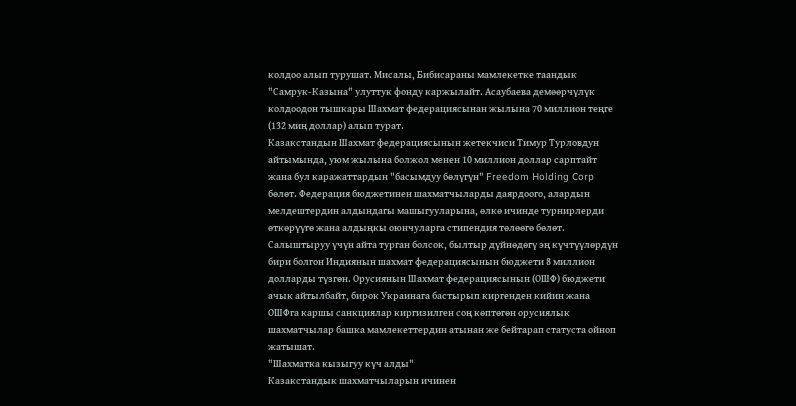колдоо алып турушат. Мисалы, Бибисараны мамлекетке таандык "Самрук-Казына" улуттук фонду каржылайт. Асаубаева демөөрчүлүк колдоодон тышкары Шахмат федерациясынан жылына 70 миллион теңге (132 миң доллар) алып турат.
Казакстандын Шахмат федерациясынын жетекчиси Тимур Турловдун айтымында, уюм жылына болжол менен 10 миллион доллар сарптайт жана бул каражаттардын "басымдуу бөлүгүн" Freedom Holding Corp бөлөт. Федерация бюджетинен шахматчыларды даярдоого, алардын мелдештердин алдындагы машыгууларына, өлкө ичинде турнирлерди өткөрүүгө жана алдыңкы оюнчуларга стипендия төлөөгө бөлөт.
Салыштыруу үчүн айта турган болсок, былтыр дүйнөдөгү эң күчтүүлөрдүн бири болгон Индиянын шахмат федерациясынын бюджети 8 миллион долларды түзгөн. Орусиянын Шахмат федерациясынын (ОШФ) бюджети ачык айтылбайт, бирок Украинага бастырып киргенден кийин жана ОШФга каршы санкциялар киргизилген соң көптөгөн орусиялык шахматчылар башка мамлекеттердин атынан же бейтарап статуста ойноп жатышат.
"Шахматка кызыгуу күч алды"
Казакстандык шахматчыларын ичинен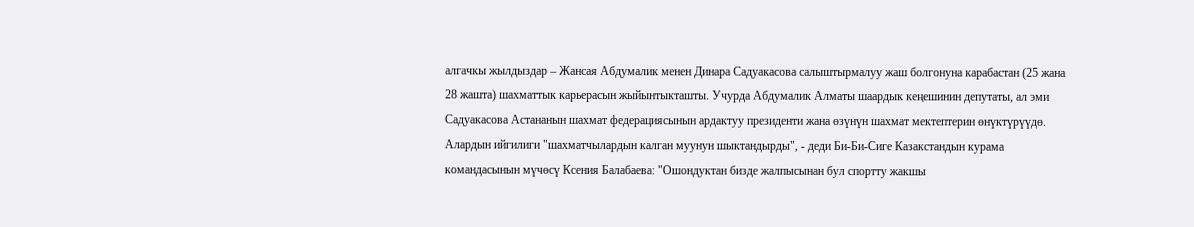алгачкы жылдыздар – Жансая Абдумалик менен Динара Садуакасова салыштырмалуу жаш болгонуна карабастан (25 жана 28 жашта) шахматтык карьерасын жыйынтыкташты. Учурда Абдумалик Алматы шаардык кеңешинин депутаты, ал эми Садуакасова Астананын шахмат федерациясынын ардактуу президенти жана өзүнүн шахмат мектептерин өнүктүрүүдө.
Алардын ийгилиги "шахматчылардын калган муунун шыктандырды", - деди Би-Би-Сиге Казакстандын курама командасынын мүчөсү Ксения Балабаева: "Ошондуктан бизде жалпысынан бул спортту жакшы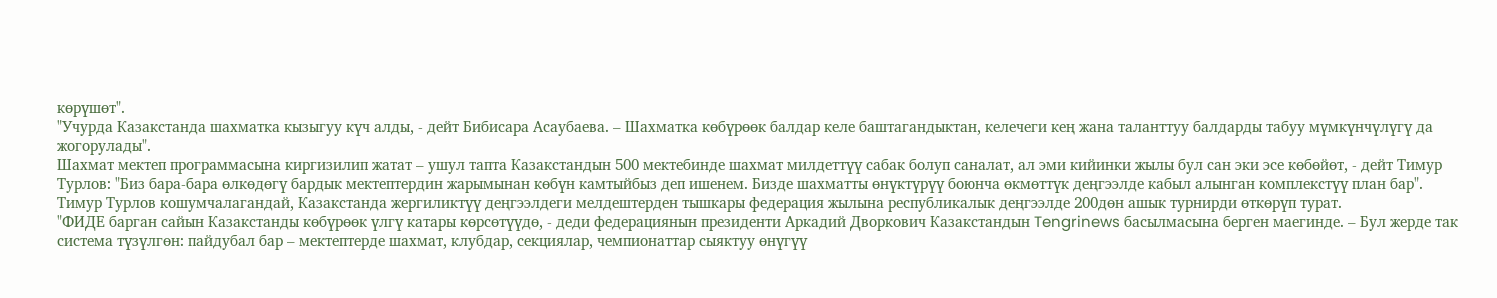көрүшөт".
"Учурда Казакстанда шахматка кызыгуу күч алды, - дейт Бибисара Асаубаева. – Шахматка көбүрөөк балдар келе баштагандыктан, келечеги кең жана таланттуу балдарды табуу мүмкүнчүлүгү да жогорулады".
Шахмат мектеп программасына киргизилип жатат – ушул тапта Казакстандын 500 мектебинде шахмат милдеттүү сабак болуп саналат, ал эми кийинки жылы бул сан эки эсе көбөйөт, - дейт Тимур Турлов: "Биз бара-бара өлкөдөгү бардык мектептердин жарымынан көбүн камтыйбыз деп ишенем. Бизде шахматты өнүктүрүү боюнча өкмөттүк деңгээлде кабыл алынган комплекстүү план бар".
Тимур Турлов кошумчалагандай, Казакстанда жергиликтүү деңгээлдеги мелдештерден тышкары федерация жылына республикалык деңгээлде 200дөн ашык турнирди өткөрүп турат.
"ФИДЕ барган сайын Казакстанды көбүрөөк үлгү катары көрсөтүүдө, - деди федерациянын президенти Аркадий Дворкович Казакстандын Tengrinews басылмасына берген маегинде. – Бул жерде так система түзүлгөн: пайдубал бар – мектептерде шахмат, клубдар, секциялар, чемпионаттар сыяктуу өнүгүү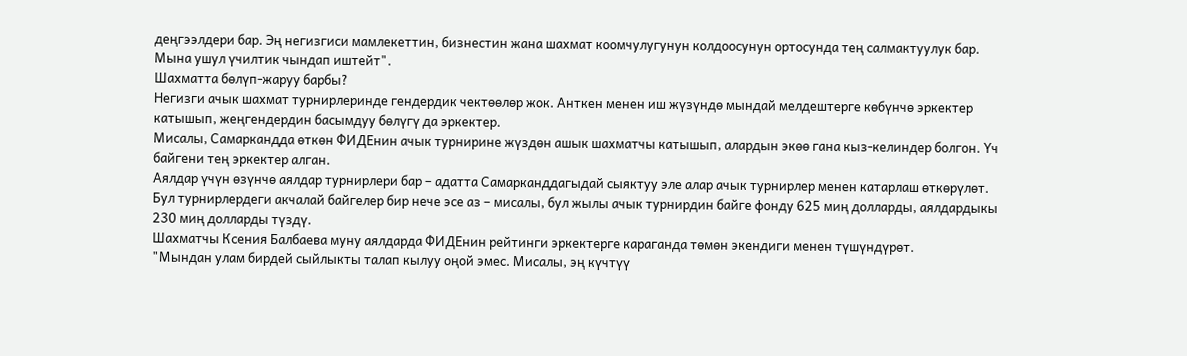деңгээлдери бар. Эң негизгиси мамлекеттин, бизнестин жана шахмат коомчулугунун колдоосунун ортосунда тең салмактуулук бар. Мына ушул үчилтик чындап иштейт".
Шахматта бөлүп-жаруу барбы?
Негизги ачык шахмат турнирлеринде гендердик чектөөлөр жок. Анткен менен иш жүзүндө мындай мелдештерге көбүнчө эркектер катышып, жеңгендердин басымдуу бөлүгү да эркектер.
Мисалы, Самаркандда өткөн ФИДЕнин ачык турнирине жүздөн ашык шахматчы катышып, алардын экөө гана кыз-келиндер болгон. Үч байгени тең эркектер алган.
Аялдар үчүн өзүнчө аялдар турнирлери бар – адатта Самарканддагыдай сыяктуу эле алар ачык турнирлер менен катарлаш өткөрүлөт. Бул турнирлердеги акчалай байгелер бир нече эсе аз – мисалы, бул жылы ачык турнирдин байге фонду 625 миң долларды, аялдардыкы 230 миң долларды түздү.
Шахматчы Ксения Балбаева муну аялдарда ФИДЕнин рейтинги эркектерге караганда төмөн экендиги менен түшүндүрөт.
"Мындан улам бирдей сыйлыкты талап кылуу оңой эмес. Мисалы, эң күчтүү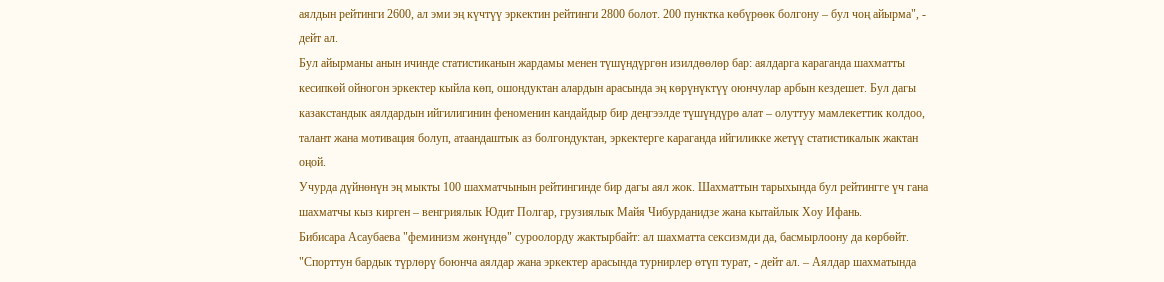аялдын рейтинги 2600, ал эми эң күчтүү эркектин рейтинги 2800 болот. 200 пунктка көбүрөөк болгону – бул чоң айырма", - дейт ал.
Бул айырманы анын ичинде статистиканын жардамы менен түшүндүргөн изилдөөлөр бар: аялдарга караганда шахматты кесипкөй ойногон эркектер кыйла көп, ошондуктан алардын арасында эң көрүнүктүү оюнчулар арбын кездешет. Бул дагы казакстандык аялдардын ийгилигинин феноменин кандайдыр бир деңгээлде түшүндүрө алат – олуттуу мамлекеттик колдоо, талант жана мотивация болуп, атаандаштык аз болгондуктан, эркектерге караганда ийгиликке жетүү статистикалык жактан оңой.
Учурда дүйнөнүн эң мыкты 100 шахматчынын рейтингинде бир дагы аял жок. Шахматтын тарыхында бул рейтингге үч гана шахматчы кыз кирген – венгриялык Юдит Полгар, грузиялык Майя Чибурданидзе жана кытайлык Хоу Ифань.
Бибисара Асаубаева "феминизм жөнүндө" суроолорду жактырбайт: ал шахматта сексизмди да, басмырлоону да көрбөйт. "Спорттун бардык түрлөрү боюнча аялдар жана эркектер арасында турнирлер өтүп турат, - дейт ал. – Аялдар шахматында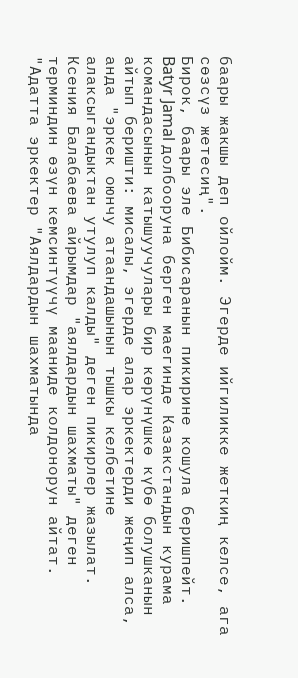баары жакшы деп ойлойм. Эгерде ийгиликке жеткиң келсе, ага сөзсүз жетесиң".
Бирок, баары эле Бибисаранын пикирине кошула беришпейт. Batyr Jamal долбооруна берген маегинде Казакстандын курама командасынын катышуучулары бир көрүнүшкө күбө болушканын айтып беришти: мисалы, эгерде алар эркектерди жеңип алса, анда "эркек оюнчу атаандашынын тышкы келбетине алаксыгандыктан утулуп калды" деген пикирлер жазылат.
Ксения Балабаева айрымдар "аялдардын шахматы" деген терминдин өзүн кемсинтүүчү мааниде колдонорун айтат.
"Адатта эркектер "Аялдардын шахматында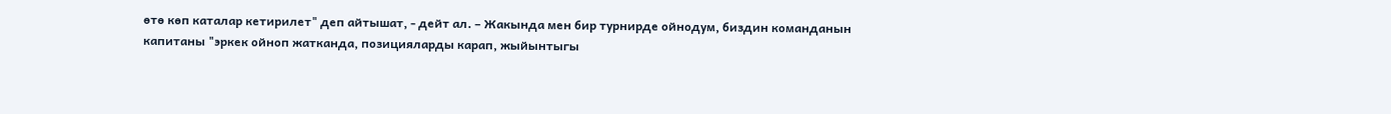өтө көп каталар кетирилет" деп айтышат, - дейт ал. – Жакында мен бир турнирде ойнодум, биздин команданын капитаны "эркек ойноп жатканда, позицияларды карап, жыйынтыгы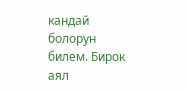кандай болорун билем. Бирок аял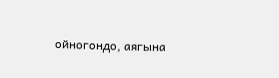ойногондо, аягына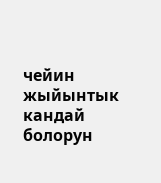чейин жыйынтык кандай болорун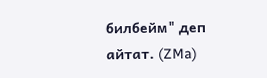билбейм" деп айтат. (ZMa)